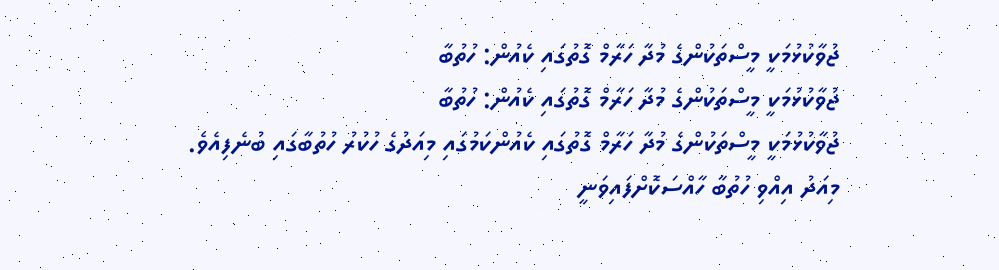ޖުވާކުޅުމަކީ މީސްތަކުންގެ މުދާ ހަރާމް ގޮތުގައި ކެއުން: ހުތުބާ
ޖުވާކުޅުމަކީ މީސްތަކުންގެ މުދާ ހަރާމް ގޮތުގައި ކެއުން: ހުތުބާ
ޖުވާކުޅުމަކީ މީސްތަކުންގެ މުދާ ހަރާމް ގޮތުގައި ކެއުންކަމުގައި މިއަދުގެ ހުކުރު ހުތުބާގައި ބުނެފިއެވެ.
މިއަދު އިއްވި ހުތުބާ ހާއްސަކޮށްފައިވަނީ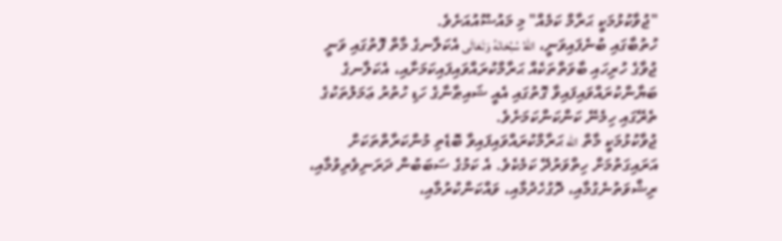"ޖުވާކުޅުމަކީ ޙަރާމް ކަމެއް" މި މައުޟޫއުއަށެވެ.
ހުތުބާގައި ބުނެފައިވަނީ، اللهُ سُبُحَانَهُ وَتَعَالَى އެކަލާނގެ މާތް ފޮތުގައި ވަނީ ޖުވާގެ ހުރިހައި ބާވަތްތަކެއް ޙަރާމްކުރައްވައިފައިކަމަށާއި، އެކަލާނގެ ބަޔާންކުރައްވައިފައިވާ ގޮތުގައި އެއީ ޝައިޠާނާގެ ހަޑި ހުތުރު ޢަމަލުތަކުގެ ތެރޭގައި ހިމެނޭ ކަންކަންކަމަށެވެ.
ޖުވާކުޅުމަކީ މާތް الله ޙަރާމްކުރައްވައިފައިވާ ބޮޑެތި މުންކަރާތްތަކަށް އަރައިގަތުމަށް ހިތްވަރުދޭ ކަމެކެވެ. އެ ކަމުގެ ސަބަބުން ދަރަނިވެރިވުމާއި، ރިޝްވަތުނެގުމާއި، ދޮގުހެދުމާއި، ވައްކަންކުރުމާއި،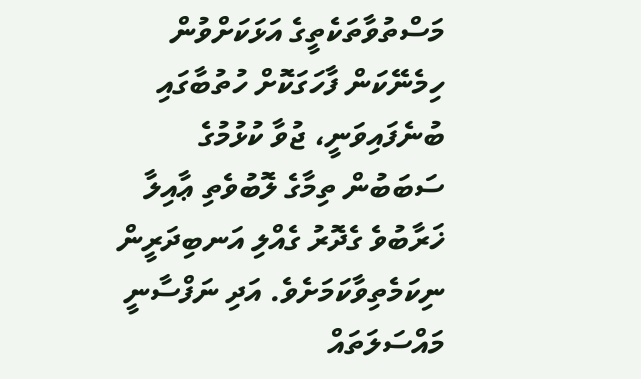މަސްތުވާތަކެތީގެ އަޅަކަށްވުން ހިމެނޭކަން ފާހަގަކޮށް ހުތުބާގައި ބުނެފައިވަނީ، ޖުވާ ކުޅުމުގެ ސަބަބުން ތިމާގެ ލޮބުވެތި ޢާއިލާ ޚަރާބުވެ ގެދޮރު ގެއްލި އަނބިދަރީން ނިކަމެތިވާކަމަށެވެ. އަދި ނަފްސާނީ މައްސަލަތައް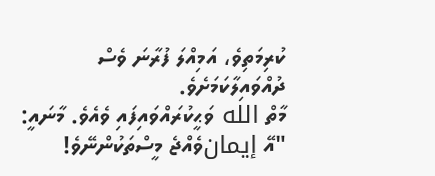ކުރިމަތިވެ، އަމިއްލަ ފުރާނަ ވެސް ދުއްވައިލާކަމަށެވެ.
މާތް الله ވަޙީކުރައްވައިފައި ވެއެވެ. މާނައީ: "އޭ إيمانވެއްޖެ މީސްތަކުންނޭވެ!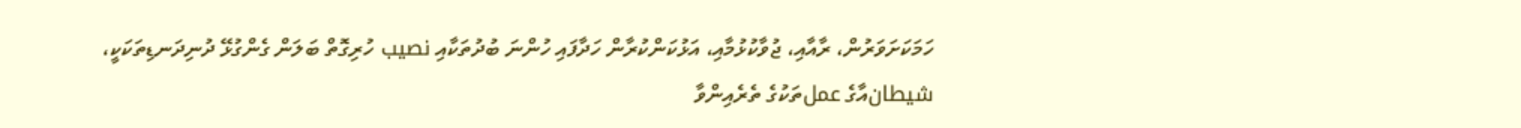ހަމަކަށަވަރުން، ރާއާއި، ޖުވާކުޅުމާއި، އަޅުކަންކުރާން ހަދާފައި ހުންނަ ބުދުތަކާއި نصيب ހުރިގޮތް ބަލަން ގެންގުޅޭ ދުނިދަނޑިތަކަކީ، شيطانއާގެ عملތަކުގެ ތެރެއިންވާ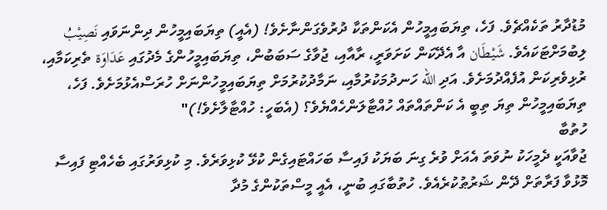މުޑުދާރު ތަކެއްޗެވެ. ފަހެ، ތިޔަބައިމީހުން އެކަންތަކާ ދުރުވެގަންނާށެވެ! (އެއީ) ތިޔަބައިމީހުން ދިންނަވައި نَصِيْبُ ލިބުމަށްޓަކައެވެ. شَيْطَان އާ އެދޭކަން ކަށަވަރީ، ރާއާއި، ޖުވާގެ ސަބަބުން، ތިޔަބައިމީހުންގެ މެދުގައި عَدَاوَة ތެރިކަމާއި، ރުޅިވެރިކަން އުފެއްދުމަށެވެ. އަދި الله ހަނދުމަކުރުމާއި، ނަމާދުކުރުމަށް ތިޔަބައިމީހުންނަށް ހުރަސްއެޅުމަށެވެ. ފަހެ، ތިޔަބައިމީހުން ތިޔަ ތިބީ އެ ކަންތައްތައް ހުއްޓާލަންހެއްޔެވެ؟ (އެބަހީ: ހުއްޓާލާށެވެ!)"
ހުތުބާ
ޖުވާއަކީ ދެމީހަކު ނުވަތަ އެއަށް ވުރެ ގިނަ ބަޔަކު ފައިސާ ބަހައްޓައިގެން ކުޅޭ ކުޅިވަރެވެ. މި ކުޅިވަރުގައި ބެހެއްޓި ފައިސާ މޮޅުވާ ފަރާތަށް ދޭން ޝަރުޠުކުރެއެވެ. ހުތުބާގައި ބުނީ، އެއީ މީސްތަކުންގެ މުދާ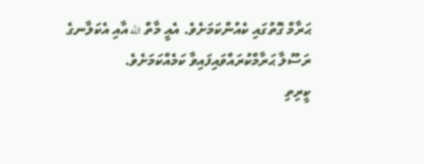ޙަރާމް ގޮތުގައި ކެއުންކަމަށެވެ. އެއީ މާތް الله އާއި އެކަލާނގެ ރަސޫލާ ޙަރާމްކުރައްވައިފައިވާ ކަމެއްކަމަށެވެ.
ކީރިތި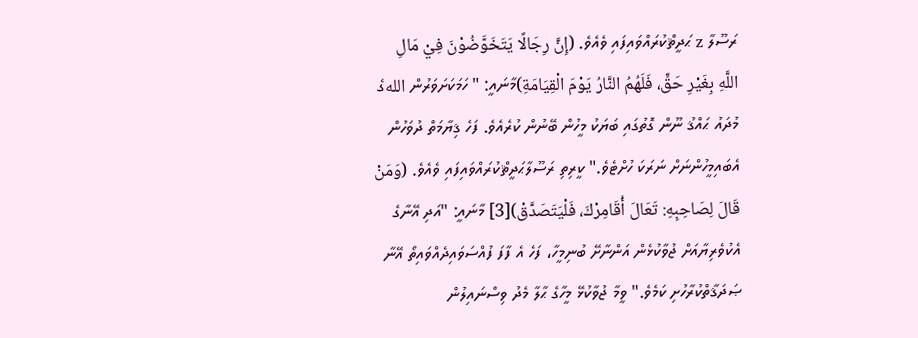ރަސޫލާ z ޙަދީޘްކުރައްވައިފައި ވެއެވެ. (إِنَّ رِجَالًا يَتَخَوَّضُوْنَ فِيْ مَالِ اللَّهِ بِغَيْرِ حَقٍّ، فَلَهُمُ النَّارُ يَوْمَ الْقِيَامَةِ)މާނައީ: " ހަމަކަށަވަރުން اللهގެ މުދައު ޙައްޤު ނޫން ގޮތުގައި ބަޔަކު މީހުން ބޭނުން ކުރެއެވެ. ފަހެ ޤިޔާމަތް ދުވަހުން އެބައިމީހުންނަށް ނަރަކަ ހުށްޓެވެ." ކީރިތި ރަސޫލާޙަދީޘްކުރައްވައިފައި ވެއެވެ. (وَمَنْ قَالَ لِصَاحِبِهِ: تَعَالَ أُقَامِرْكَ، فَلْيَتَصَدَّقْ)[3] މާނައީ: "އަދި އޭނާގެ އެކުވެރިޔާއަށް ޖުވާކުޅެން އަންނާށޭ ބުނިމީހާ، ފަހެ އެ ފާފަ ފުއްސަވައިދެއްވައިތޯ އޭނާ ޞަދަޤާތްކުރާހުށި ކަމެވެ." ވީމާ ޖުވާކުޅޭ މީހާގެ ޙާލާ މެދު ވިސްނައިލުން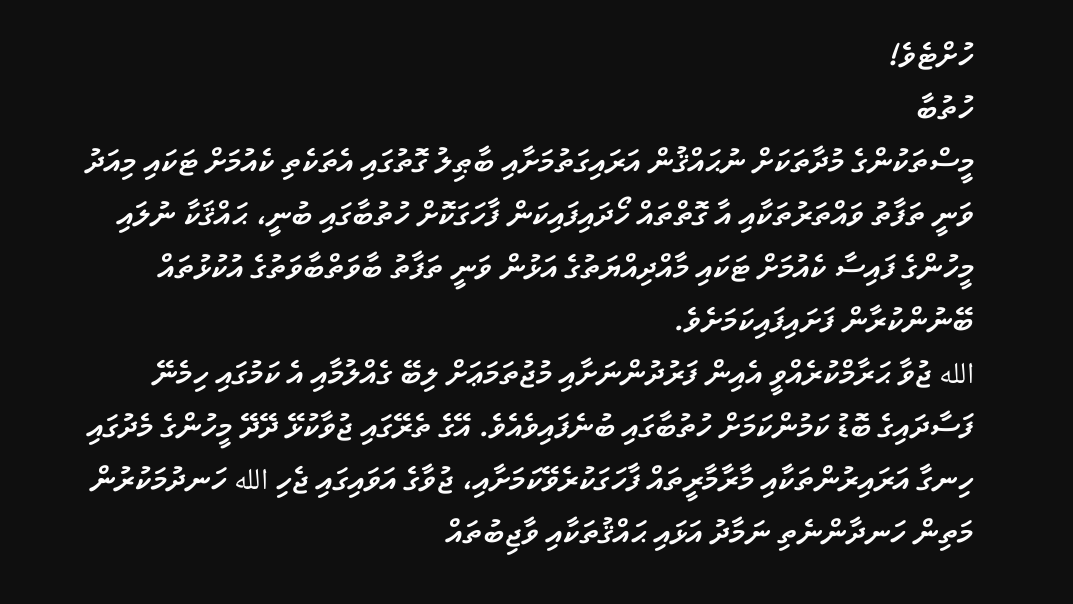ހުށްޓެވެ!
ހުތުބާ
މީސްތަކުންގެ މުދާތަކަށް ނުޙައްޤުން އަރައިގަތުމަށާއި ބާޠިލު ގޮތުގައި އެތަކެތި ކެއުމަށް ޓަކައި މިއަދު ވަނީ ތަފާތު ވައްތަރުތަކާއި އާ ގޮތްތައް ހޯދައިފައިކަން ފާހަގަކޮށް ހުތުބާގައި ބުނީ، ޙައްޤަކާ ނުލައި މީހުންގެ ފައިސާ ކެއުމަށް ޓަކައި މާއްދިއްޔަތުގެ އަޅުން ވަނީ ތަފާތު ބާވަތްބާވަތުގެ އުކުޅުތައް ބޭނުންކުރާން ފަށައިފައިކަމަށެވެ.
الله ޖުވާ ޙަރާމްކުރެއްވީ އެއިން ފަރުދުންނަށާއި މުޖުތަމަޢަށް ލިބޭ ގެއްލުމާއި އެ ކަމުގައި ހިމެނޭ ފަސާދައިގެ ބޮޑު ކަމުންކަމަށް ހުތުބާގައި ބުނެފައިވެއެވެ. އޭގެ ތެރޭގައި ޖުވާކުޅޭ ދޭދޭ މީހުންގެ މެދުގައި ހިނގާ އަރައިރުންތަކާއި މާރާމާރީތައް ފާހަގަކުރެވޭކަމަށާއި، ޖުވާގެ އަވައިގައި ޖެހި الله ހަނދުމަކުރުން މަތިން ހަނދާންނެތި ނަމާދު އަޅައި ޙައްޤުތަކާއި ވާޖިބުތައް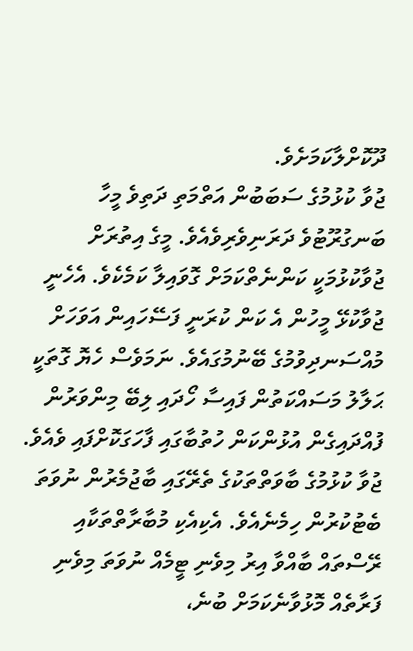ދޫކޮށްލާކަމަށެވެ.
ޖުވާ ކުޅުމުގެ ސަބަބުން އަތްމަތި ދަތިވެ މީހާ ބަނގުރޫޓުވެ ދަރަނިވެރިވެއެވެ. މީގެ އިތުރަށް ޖުވާކުޅުމަކީ ކަންނެތްކަމަށް ގޮވައިލާ ކަމެކެވެ. އެހެނީ ޖުވާކުޅޭ މީހުން އެ ކަން ކުރަނީ ފަސޭހައިން އަވަހަށް މުއްސަނދިވުމުގެ ބޭނުމުގައެވެ. ނަމަވެސް ހެޔޮ ގޮތަކީ ޙަލާލު މަސައްކަތުން ފައިސާ ހޯދައި ލިބޭ މިންވަރުން ފުއްދައިގެން އުޅުންކަން ހުތުބާގައި ފާހަގަކޮށްފައި ވެއެވެ.
ޖުވާ ކުޅުމުގެ ބާވަތްތަކުގެ ތެރޭގައި ބާޖުމެރުން ނުވަތަ ބެޓުކުރުން ހިމެނެއެވެ. އެކިއެކި މުބާރާތްތަކާއި ރޭސްތައް ބާއްވާ އިރު މިވެނި ޓީމެއް ނުވަތަ މިވެނި ފަރާތެއް މޮޅުވާނެކަމަށް ބުނެ،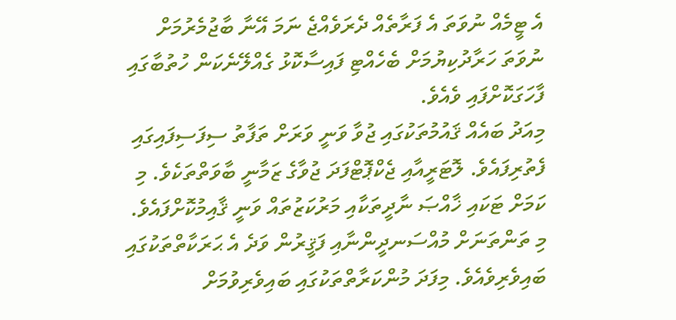އެ ޓީމެއް ނުވަތަ އެ ފަރާތެއް ދެރަވެއްޖެ ނަމަ އޭނާ ބާޖުމެރުމަށް ނުވަތަ ހަރާދުކިޔުމަށް ބެހެއްޓި ފައިސާކޮޅު ގެއްލޭނެކަން ހުތުބާގައި ފާހަގަކޮށްފައި ވެއެވެ.
މިއަދު ބައެއް ޤައުމުތަކުގައި ޖުވާ ވަނީ ވަރަށް ތަފާތު ސިފަސިފައިގައި ފެތުރިފައެވެ. ލޮޓަރީއާއި ޖެކްޕޮޓްފަދަ ޖުވާގެ ޒަމާނީ ބާވަތްތަކެވެ. މި ކަމަށް ޓަކައި ޚާއްޞަ ނާދީތަކާއި މަރުކަޒުތައް ވަނީ ޤާއިމުކޮށްފައެވެ. މި ތަންތަނަށް މުއްސަނދީންނާއި ފަޤީރުން ވަދެ އެ ޙަރަކާތްތަކުގައި ބައިވެރިވެއެވެ. މިފަދަ މުންކަރާތްތަކުގައި ބައިވެރިވުމަށް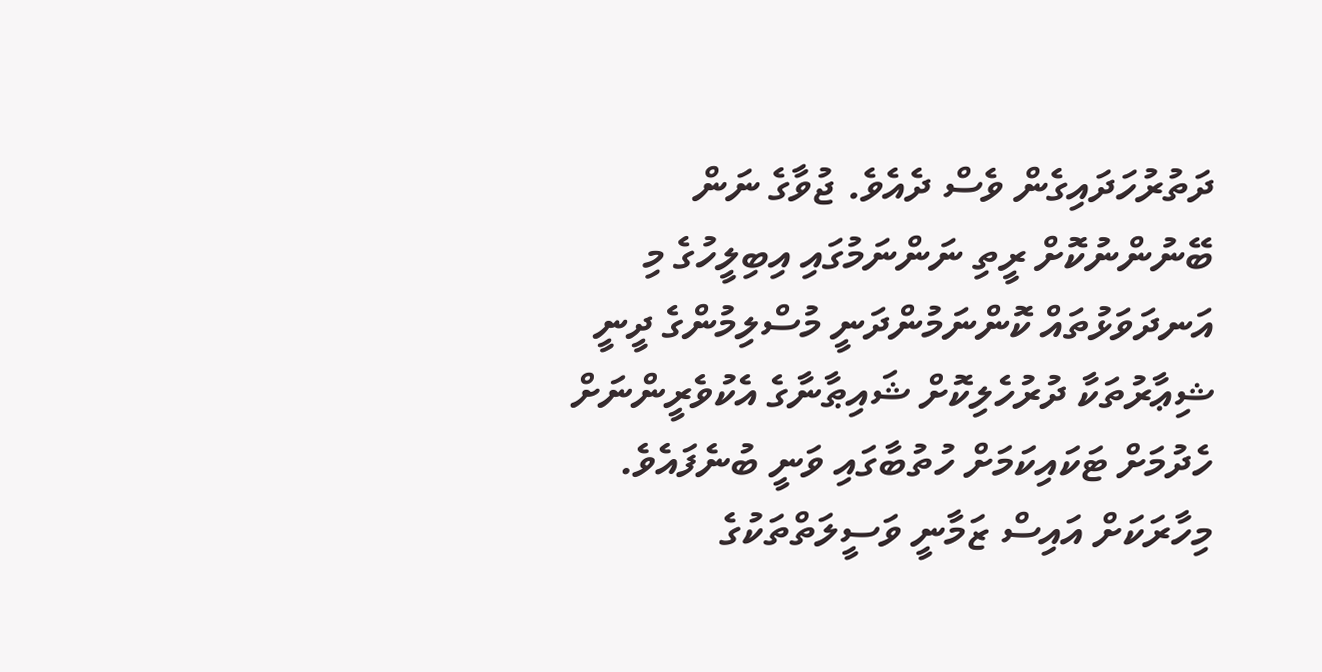ދަތުރުހަދައިގެން ވެސް ދެއެވެ. ޖުވާގެ ނަން ބޭނުންނުކޮށް ރީތި ނަންނަމުގައި އިބިލީހުގެ މި އަނދަވަޅުތައް ކޮންނަމުންދަނީ މުސްލިމުންގެ ދީނީ ޝިޢާރުތަކާ ދުރުހެލިކޮށް ޝައިޠާނާގެ އެކުވެރީންނަށް ހެދުމަށް ޓަކައިކަމަށް ހުތުބާގައި ވަނީ ބުނެފައެވެ.
މިހާރަކަށް އައިސް ޒަމާނީ ވަސީލަތްތަކުގެ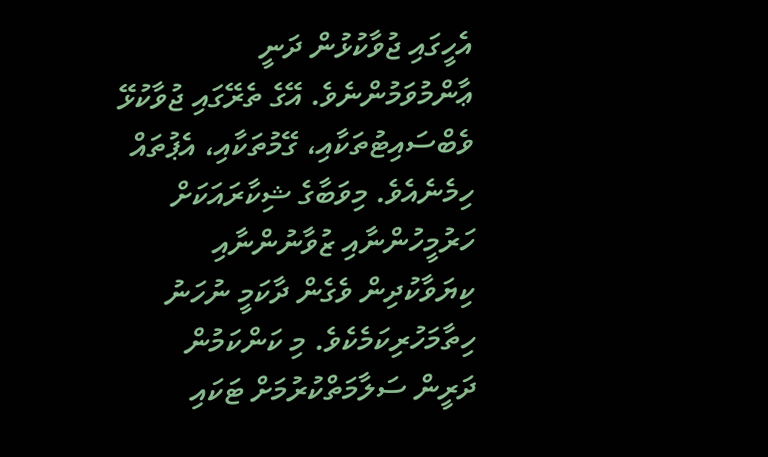އެހީގައި ޖުވާކުޅުން ދަނީ ޢާންމުވަމުންނެވެ. އޭގެ ތެރޭގައި ޖުވާކުޅޭ ވެބްސައިޓުތަކާއި، ގޭމުތަކާއި، އެޕުތައް ހިމެނެއެވެ. މިވަބާގެ ޝިކާރައަކަށް ހަރުމީހުންނާއި ޒުވާނުންނާއި ކިޔަވާކުދިން ވެގެން ދާކަމީ ނުހަނު ހިތާމަހުރިކަމެކެވެ. މި ކަންކަމުން ދަރީން ސަލާމަތްކުރުމަށް ޓަކައި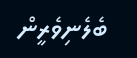ބެލެނިވެރީން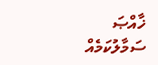ޚާއްޞަ ސަމާލުކަމެއް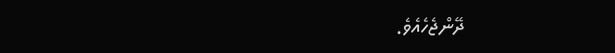ދޭންޖެހެއެވެ.